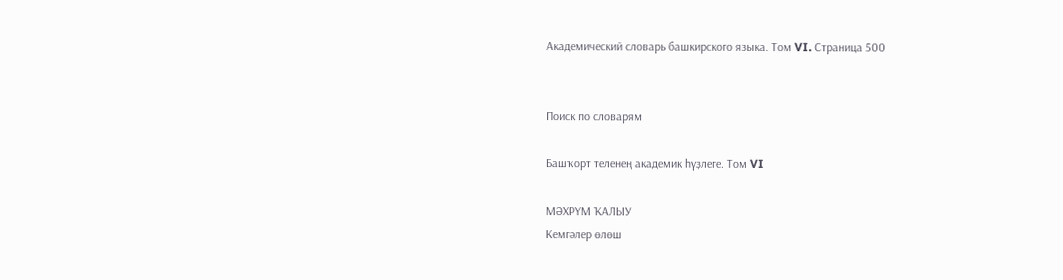Академический словарь башкирского языка. Том VI. Страница 500


Поиск по словарям

Башҡорт теленең академик һүҙлеге. Том VI

МӘХРҮМ ҠАЛЫУ
Кемгәлер өлөш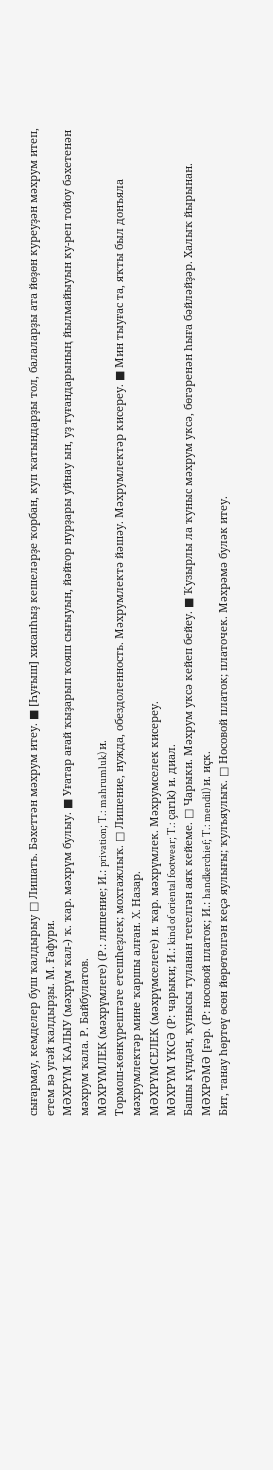сығармау, кемделер буш ҡалдырыу □ Лишать. Бәхеттән мәхрум итеу. ■ [Һуғыш] хисапһыҙ кешеләрҙе ҡорбан, куп ҡатындарҙы тол, балаларҙы ата йөҙөн куреуҙән мәхрум итеп, етем вә угәй ҡалдырҙы. М. Ғафури.
МӘХРҮМ ҠАЛЫУ (мәхрүм ҡал-) ҡ. ҡар. мәхрүм булыу. ■ Уғатар ағай ҡыҙарып ҡояш сығыуын, йәйғор нурҙары уйнау ын, уҙ туғандарының йылмайыуын ку-реп тойоу бәхетенән мәхрум ҡала. Р. Байбулатов.
МӘХРҮМЛЕК (мәхрүмлеге) (Р.: лишение; И.: privation; T.: mahrumluk) и.
Тормош-көнкүрештәге етешһеҙлек; мохтажлыҡ. □ Лишение, нужда, обездоленность. Мәхрумлектә йәшәу. Мәхрумлектәр кисереу. ■ Мин тыуғас та, яҡты был донъяла мәхрумлектәр мине ҡаршы алған. X. Назар.
МӘХРҮМСЕЛЕК (мәхрүмселеге) и. ҡар. мәхрүмлек. Мәхрумселек кисереу.
МӘХРҮМ ҮКСӘ (Р: чарыки; И.: kind of oriental footwear; T.: çarık) и. диал.
Башы күндән, ҡунысы туланан тегелгән аяҡ кейеме. □ Чарыки. Мәхрум уксә кейеп бейеу. ■ Ҡузырлы ла ҡуныс мәхрум уксә, бөгәренән һыға бәйләйҙәр. Халыҡ йырынан.
МӘХРӘМӘ [ғәр. (Р: носовой платок; И.: handkerchief; T.: mendil) и. иҫк.
Бит, танау һөртөү өсөн йөрөтөлгән кеҫә яулығы; ҡулъяулыҡ. □ Носовой платок; платочек. Мәхрәмә буләк итеу.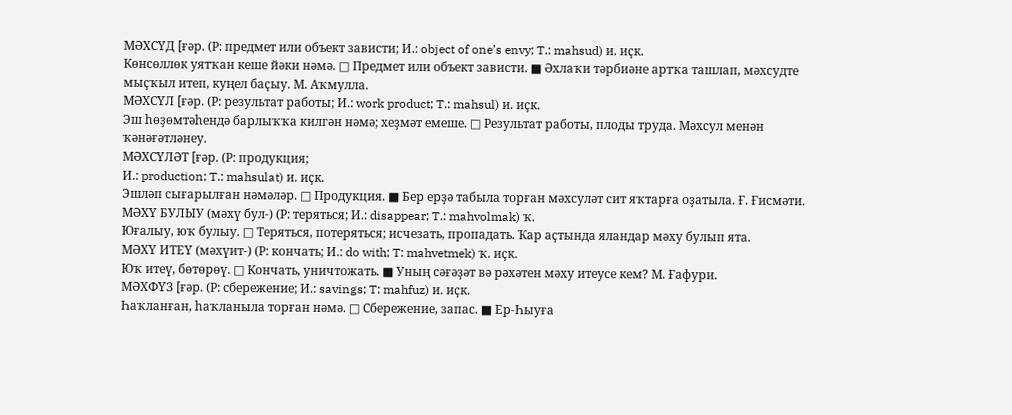МӘХСҮД [ғәр. (Р: предмет или объект зависти; И.: object of one’s envy; T.: mahsud) и. иҫк.
Көнсөллөк уятҡан кеше йәки нәмә. □ Предмет или объект зависти. ■ Әхлаҡи тәрбиәне артҡа ташлап, мәхсудте мыҫҡыл итеп, куңел баҫыу. М. Аҡмулла.
МӘХСҮЛ [ғәр. (Р: результат работы; И.: work product; T.: mahsul) и. иҫк.
Эш һөҙөмтәһендә барлыҡҡа килгән нәмә; хеҙмәт емеше. □ Результат работы, плоды труда. Мәхсул менән ҡәнәғәтләнеу.
МӘХСҮЛӘТ [ғәр. (Р: продукция;
И.: production; T.: mahsulat) и. иҫк.
Эшләп сығарылған нәмәләр. □ Продукция. ■ Бер ерҙә табыла торған мәхсуләт сит яҡтарға оҙатыла. Ғ. Ғисмәти.
МӘХҮ БУЛЫУ (мәхү бул-) (Р: теряться; И.: disappear; T.: mahvolmak) ҡ.
Юғалыу, юҡ булыу. □ Теряться, потеряться; исчезать, пропадать. Ҡар аҫтында яландар мәху булып ята.
МӘХҮ ИТЕҮ (мәхүит-) (Р: кончать; И.: do with; T: mahvetmek) ҡ. иҫк.
Юҡ итеү, бөтөрөү. □ Кончать, уничтожать. ■ Уның сәғәҙәт вә рәхәтен мәху итеусе кем? М. Ғафури.
МӘХФҮЗ [ғәр. (Р: сбережение; И.: savings; T: mahfuz) и. иҫк.
Һаҡланған, һаҡланыла торған нәмә. □ Сбережение, запас. ■ Ер-Һыуға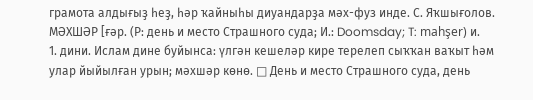грамота алдығыҙ һеҙ, һәр ҡайныһы диуандарҙа мәх-фуз инде. С. Яҡшығолов.
МӘХШӘР [ғәр. (Р: день и место Страшного суда; И.: Doomsday; T: mahşer) и.
1. дини. Ислам дине буйынса: үлгән кешеләр кире терелеп сыҡҡан ваҡыт һәм улар йыйылған урын; мәхшәр көнө. □ День и место Страшного суда, день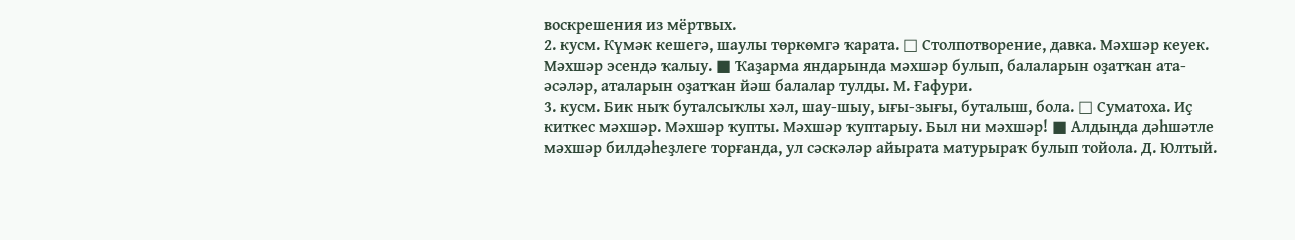воскрешения из мёртвых.
2. кусм. Күмәк кешегә, шаулы төркөмгә ҡарата. □ Столпотворение, давка. Мәхшәр кеуек. Мәхшәр эсендә ҡалыу. ■ Ҡаҙарма яндарында мәхшәр булып, балаларын оҙатҡан ата-әсәләр, аталарын оҙатҡан йәш балалар тулды. М. Ғафури.
3. кусм. Бик ныҡ буталсыҡлы хәл, шау-шыу, ығы-зығы, буталыш, бола. □ Суматоха. Иҫ киткес мәхшәр. Мәхшәр ҡупты. Мәхшәр ҡуптарыу. Был ни мәхшәр! ■ Алдыңда дәһшәтле мәхшәр билдәһеҙлеге торғанда, ул сәскәләр айырата матурыраҡ булып тойола. Д. Юлтый.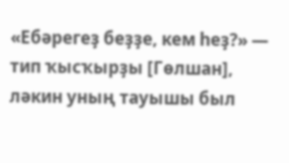«Ебәрегеҙ беҙҙе, кем һеҙ?» — тип ҡысҡырҙы [Гөлшан], ләкин уның тауышы был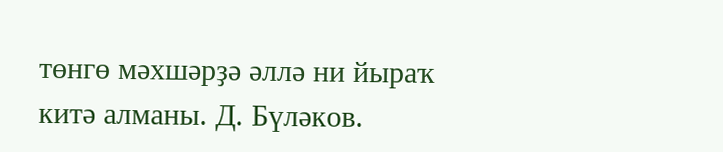төнгө мәхшәрҙә әллә ни йыраҡ китә алманы. Д. Бүләков.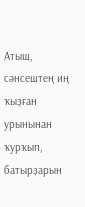Атыш, сәнсештең иң ҡыҙған урынынан ҡурҡып, батырҙарын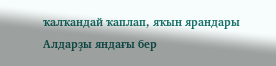ҡалҡандай ҡаплап, яҡын ярандары Алдарҙы яндағы бер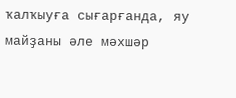ҡалҡыуға сығарғанда, яу майҙаны әле мәхшәр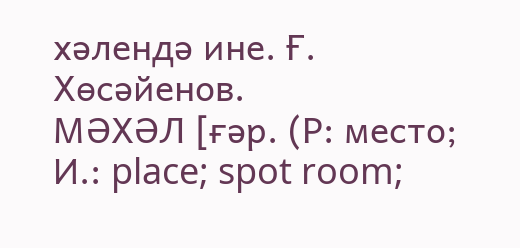хәлендә ине. Ғ. Хөсәйенов.
МӘХӘЛ [ғәр. (Р: место; И.: place; spot room;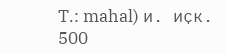T.: mahal) и. иҫк.
500